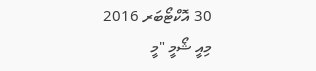30 އޮކްޓޯބަރ 2016
މިއީ ޝޯމީ "މީ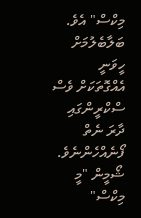މިކްސް" އެވެ. ބަލާބެލުމަށް ހީވަނީ އެއްގޮތަކަށް ވެސް ސްކްރީންގައި ދާރަ ނެތް ފޯނެއްހެންނެވެ. ޝޯމީން "މީ މިކްސް"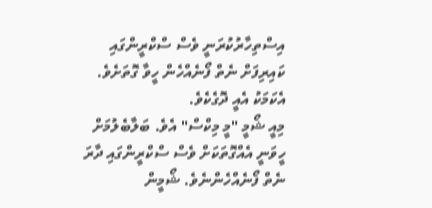އިސްތިހާރުކުރަނީ ވެސް ސްކްރީންގައި ކައިރިފަށް ނެތް ފޯނެއްހެން ހީވާ ގޮތަށެވެ. އެކަމަކު އެއީ ދޮގެކެވެ.
މިއީ ޝޯމީ "މީ މިކްސް" އެވެ. ބަލާބެލުމަށް ހީވަނީ އެއްގޮތަކަށް ވެސް ސްކްރީންގައި ދާރަ ނެތް ފޯނެއްހެންނެވެ. ޝޯމީން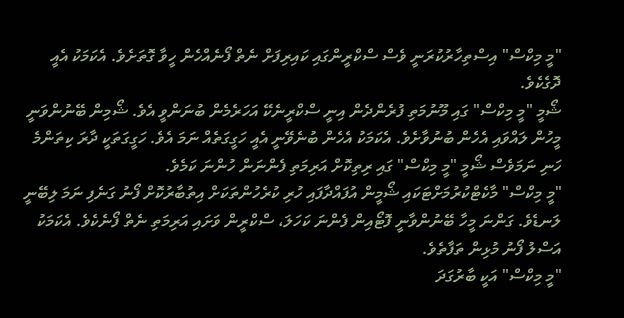"މީ މިކްސް" އިސްތިހާރުކުރަނީ ވެސް ސްކްރީންގައި ކައިރިފަށް ނެތް ފޯނެއްހެން ހީވާ ގޮތަށެވެ. އެކަމަކު އެއީ ދޮގެކެވެ.
ޝޯމީ "މީ މިކްސް" ގައި މޫނުމަތި ފުރެންދެން އިނީ ސްކްރީނެކޭ އަހަރެމެން ބުނަންވީ އެވެ. ޝޯމިން ބޭނުންވަނީ މީހުން ލައްވައި އެހެން ބުނުވާށެވެ. އެކަމަކު އެހެން ބުނެވޭނީ އެއީ ހަގީގަތެއް ނަމަ އެވެ. ހަގީގަތަކީ ދާރަ ކިތަންމެ ހަނި ނަމަވެސް ޝޯމީ "މީ މިކްސް" ގައި ރިތިކޮށް އަރިމަތި ފެންނަން ހުންނަ ކަމެވެ.
"މީ މިކްސް" މާކެޓްކުރުމަށްޓަކައި ޝޯމީން އުފައްދާފައި ހުރި ކުރެހުންތަކަށް އިތުބާރުކޮށް ފޯނު ގަނެފި ނަމަ ލިބޭނީ ލަނޑެވެ. ގަންނަ މީހާ ބޭނުންވާނީ ފޮޓޯއިން ފެންނަ ކަހަލަ، ސްކްރީން ވަށައި އަރިމަތި ނެތް ފޯނެކެވެ. އެކަމަކު އަސްލު ފޯނު މުޅިން ތަފާތެވެ.
"މީ މިކްސް" އަކީ ބާރުގަދަ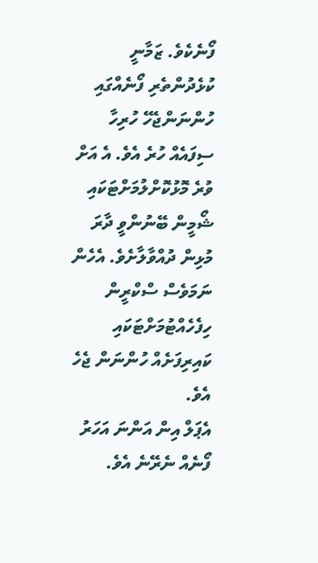ފޯނެކެވެ. ޒަމާނީ ކުޅެދުންތެރި ފޯނެއްގައި ހުންނަންޖެހޭ ހުރިހާ ސިފައެއް ހުރެ އެވެ. އެ އަށް ވުރެ މޮޅުކޮށްލުމަށްޓަކައި ޝޯމީން ބޭނުންވީ ދާރަ މުޅިން ދުއްވާލާށެވެ. އެހެން ނަމަވެސް ސްކްރީން ހިފެހެއްޓުމަށްޓަކައި ކައިރިފަށެއް ހުންނަން ޖެހެ އެވެ.
އެޕަލް އިން އަންނަ އަހަރު ފޯނެއް ނެރޭނެ އެވެ.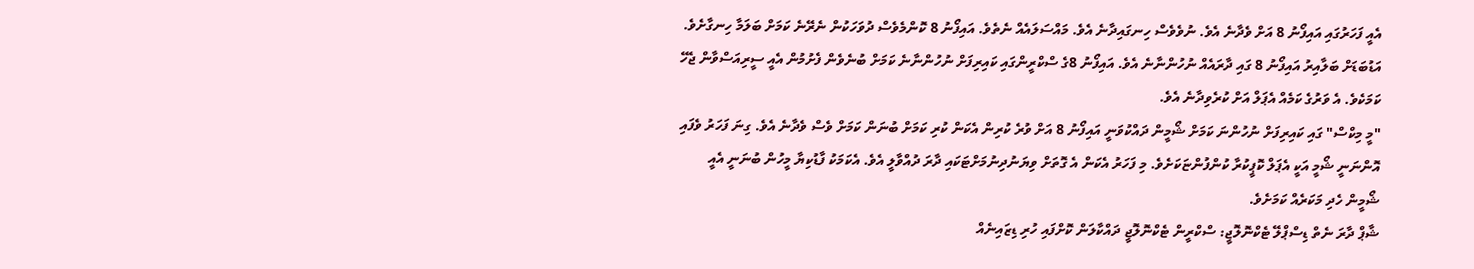އެއީ ފަހަރުގައި އައިފޯނު 8 އަށް ވެދާނެ އެވެ. ނުވެވެސް ހިނގައިދާނެ އެވެ. މައްސަލައެއް ނެތެވެ. އައިފޯނު 8 ކޮންމެވެސް ދުވަހަކުން ނެރޭނެ ކަމަށް ބަލަމާ ހިނގާށެވެ. އަޑުބަޑަށް ބަލާއިރު އައިފޯނު 8 ގައި ދާރައެއް ނުހުންނާނެ އެވެ. އައިފޯނު 8ގެ ސްކްރީންގައި ކައިރިފަށް ނުހުންނާނެ ކަމަށް ބުނެވެން ފެށުމުން އެއީ ސީރިއަސްވާން ޖެހޭ ކަމަކެވެ. އެ ވަރުގެ ކަމެއް އެޕަލް އަށް ކުރެވިދާނެ އެވެ.
"މީ މިކްސް" ގައި ކައިރިފަށް ނުހުންނަ ކަމަށް ޝޯމީން ދައްކުވަނީ އައިފޯނު 8 އަށް ވުރެ ކުރިން އެކަން ކުރި ކަމަށް ބުނަން ކަމަށް ވެސް ވެދާނެ އެވެ. ގިނަ ފަހަރު ވެފައި އޮންނަނީ ޝޯމީ އަކީ އެޕަލް ކޮޕީކުރާ ކުންފުންޏަކަށެވެ. މި ފަހަރު އެކަން އެ ގޮތަށް ވިޔަނުދިނުމަށްޓަކައި ދާރަ ދުއްވާލީ އެވެ. އެކަމަކު ފާޑުކިޔާ މީހުން ބުނަނީ އެއީ ޝޯމީން ހެދި މަކަރެއް ކަމަށެވެ.
ޝާޕް ދާރަ ނެތް ޑިސްޕްލޭ ޓެކްނޮލޮޖީ: ސްކްރީން ޓެކްނޮލޮޖީ ދައްކާލަން ކޮށްފައި ހުރި ޑިޒައިނެއް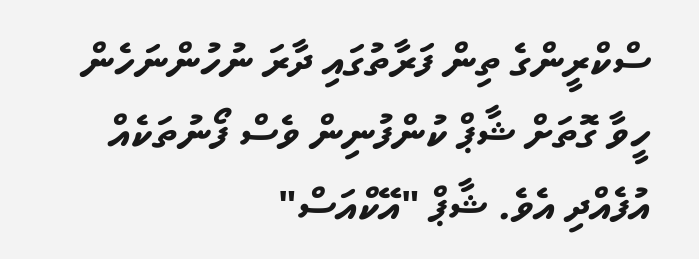ސްކްރީންގެ ތިން ފަރާތުގައި ދާރަ ނުހުންނަހެން ހީވާ ގޮތަށް ޝާޕް ކުންފުނިން ވެސް ފޯނުތަކެއް އުފެއްދި އެވެ. ޝާޕް "އޭކްއަސް"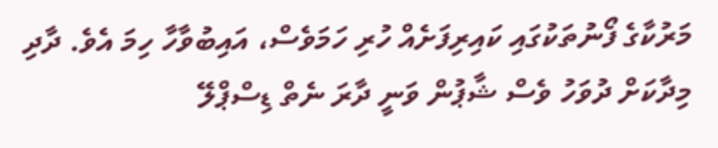މަރުކާގެ ފޯނުތަކުގައި ކައިރިފަށެއް ހުރި ހަމަވެސް، އައިބުވާހާ ހިމަ އެވެ. ދާދި މިދާކަށް ދުވަހު ވެސް ޝާޕުން ވަނީ ދާރަ ނެތް ޑިސްޕްލޭ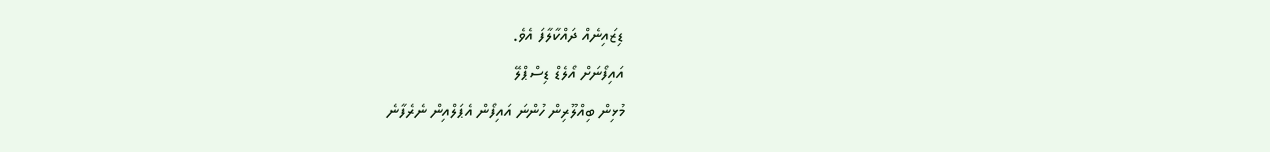ޑިޒައިނެއް ދައްކާލާފަ އެވެ.
އައިފޯނަށް އޯލެޑް ޑިސްޕްލޭ
މުޅިން ބިއްލޫރިން ހުންނަ އައިފޯން އެޕަލްއިން ނެރެފާނެ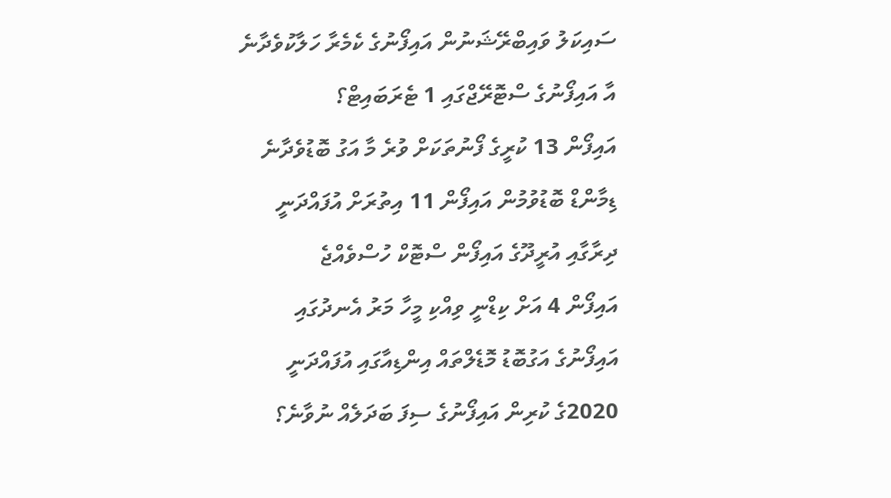ސައިކަލު ވައިބްރޭޝަނުން އައިފޯނުގެ ކެމެރާ ހަލާކުވެދާނެ
އާ އައިފޯނުގެ ސްޓޮރޭޖްގައި 1 ޓެރަބައިޓް؟
އައިފޯން 13 ކުރީގެ ފޯނުތަކަށް ވުރެ މާ އަގު ބޮޑުވެދާނެ
ޑިމާންޑް ބޮޑުވުމުން އައިފޯން 11 އިތުރަށް އުފައްދަނީ
ދިރާގާއި އުރީދޫގެ އައިފޯން ސްޓޮކް ހުސްވެއްޖެ
އައިފޯން 4 އަށް ކިޑްނީ ވިއްކި މީހާ މަރު އެނދުގައި
އައިފޯނުގެ އަގުބޮޑު މޮޑެލްތައް އިންޑިއާގައި އުފައްދަނީ
2020ގެ ކުރިން އައިފޯނުގެ ސިފަ ބަދަލެއް ނުވާނެ؟